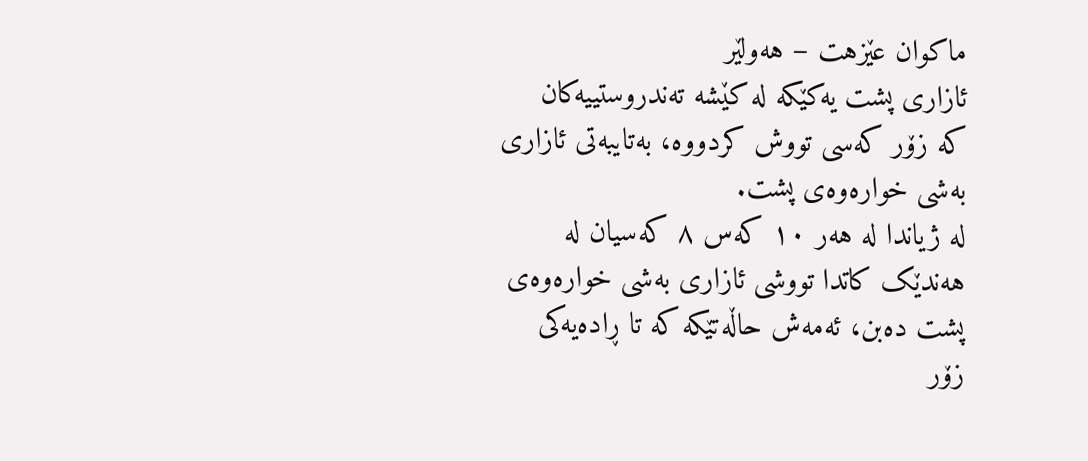ماكوان عێزهت – هەولێر
ئازاری پشت یەكێکە لە کێشە تەندروستییەکان کە زۆر کەسی تووش کردووە، بەتایبەتی ئازاری بەشی خوارەوەی پشت.
لە ژیاندا لە هەر ١٠ کەس ٨ کەسیان لە هەندێک کاتدا تووشی ئازاری بەشی خوارەوەی پشت دەبن، ئەمەش حاڵەتێکە کە تا ڕادەیەکی زۆر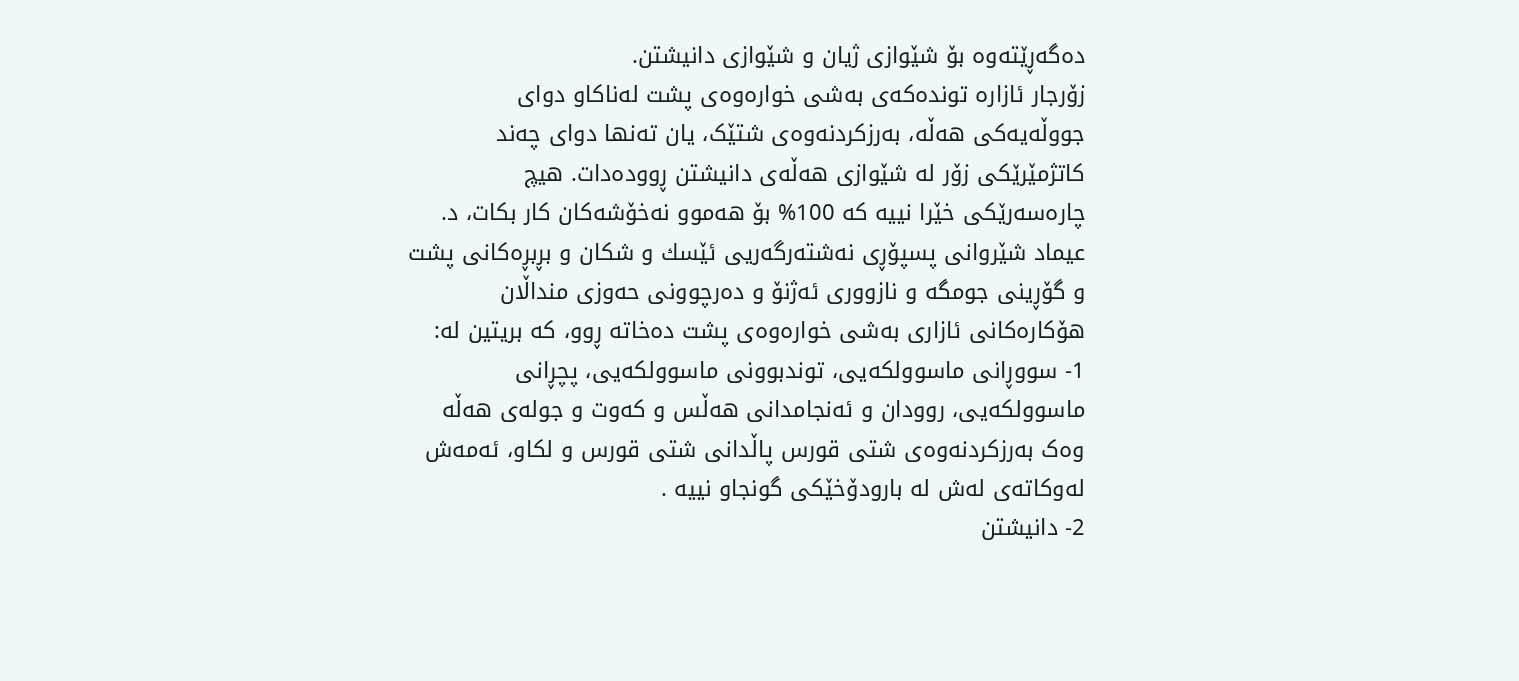دەگەڕێتەوە بۆ شێوازی ژیان و شێوازی دانیشتن.
زۆرجار ئازارە توندەکەی بەشی خوارەوەی پشت لەناکاو دوای جووڵەیەکی هەڵە، بەرزکردنەوەی شتێک، یان تەنها دوای چەند کاتژمێرێکی زۆر لە شێوازی هەڵەی دانیشتن ڕوودەدات. هیچ چارەسەرێکی خێرا نییە کە 100% بۆ هەموو نەخۆشەکان کار بکات، د. عیماد شێروانی پسپۆڕی نەشتەرگەریی ئێسك و شکان و بڕبڕەکانی پشت و گۆڕینی جومگە و نازووری ئەژنۆ و دەرچوونی حەوزی منداڵان هۆکارەکانی ئازاری بەشی خوارەوەی پشت دەخاتە ڕوو، كە بریتین لە:
1- سووڕانی ماسوولکەیی، توندبوونی ماسوولکەیی، پچڕانی ماسوولکەیی، روودان و ئەنجامدانی هەڵس و کەوت و جولەی هەڵە وەک بەرزکردنەوەی شتی قورس پاڵدانی شتی قورس و لکاو، ئەمەش لەوکاتەی لەش لە بارودۆخێکی گونجاو نییە .
2- دانیشتن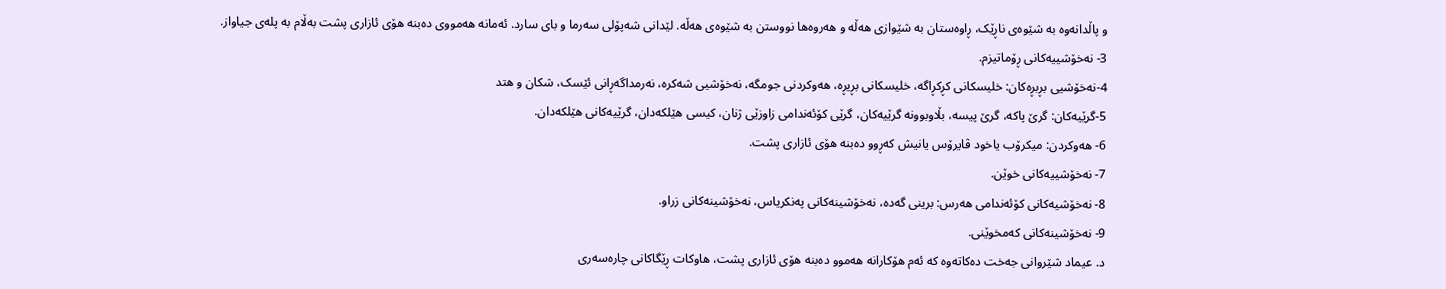و پاڵدانەوە بە شێوەی ناڕێک، ڕاوەستان بە شێوازی هەڵە و هەروەها نووستن بە شێوەی هەڵە. لێدانی شەپۆلی سەرما و بای سارد. ئەمانە هەمووی دەبنە هۆی ئازاری پشت بەڵام بە پلەی جیاواز.
3- نەخۆشییەکانی ڕۆماتیزم.
4-نەخۆشیی بڕبڕەکان: خلیسکانی کڕکڕاگە، خلیسکانی بڕیڕە، هەوکردنی جومگە، نەخۆشیی شەکرە، نەرمداگەڕانی ئێسک، شکان و هتد
5-گرێیەکان: گرێ پاکە، گرێ پیسە، بڵاوبوونە گرێیەکان، گرێی کۆئەندامی زاوزێی ژنان، کیسی هێلکەدان، گرێیەکانی هێلکەدان.
6- هەوکردن: میکرۆب یاخود ڤایرۆس یانیش کەڕوو دەبنە هۆی ئازاری پشت.
7- نەخۆشییەکانی خوێن.
8- نەخۆشیەکانی کۆئەندامی هەرس: برینی گەدە، نەخۆشینەکانی پەنکریاس، نەخۆشینەکانی زراو.
9- نەخۆشینەکانی کەمخوێنی.
د. عیماد شێروانی جەخت دەكاتەوە كە ئەم هۆکارانە هەموو دەبنە هۆی ئازاری پشت، هاوكات ڕێگاکانی چارەسەری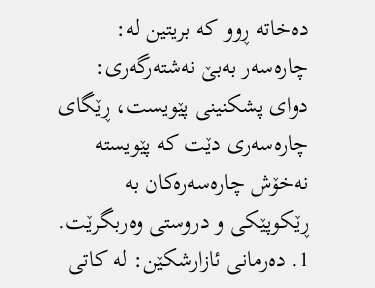دەخاتە ڕوو كە بریتین لە:
چارەسەر بەبێ نەشتەرگەری:
دوای پشکنینی پێویست، ڕێگای چارەسەری دێت کە پێویستە نەخۆش چارەسەرەکان بە ڕێکوپێکی و دروستی وەربگرێت.
1. دەرمانی ئازارشکێن: لە کاتی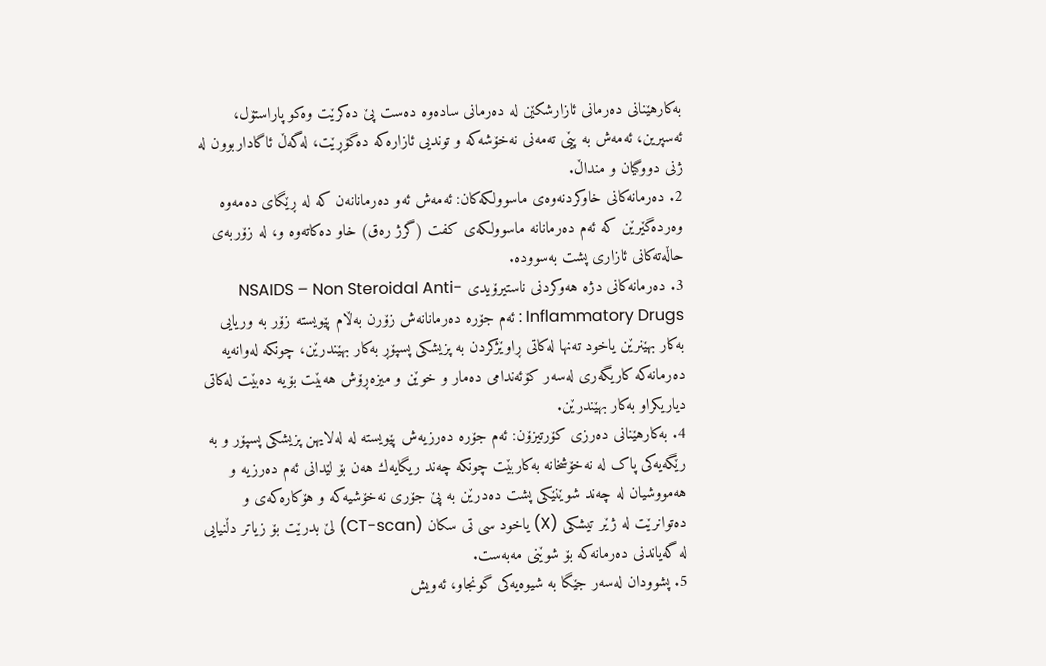بەکارهێنانی دەرمانی ئازارشکێن لە دەرمانی سادەوە دەست پێ دەکرێت وەکو پاراستۆل، ئەسپرین، ئەمەش بە پێی تەمەنی نەخۆشەکە و توندیی ئازارەکە دەگۆڕێت، لەگەڵ ئاگاداربوون لە ژنی دووگیان و منداڵ.
2. دەرمانەکانی خاوکردنەوەی ماسوولکەکان: ئەمەش ئەو دەرمانانەن کە لە ڕێگای دەمەوە وەردەگێرێن کە ئەم دەرمانانە ماسوولکەی کفت (گرژ رەق) خاو دەکاتەوە و، لە زۆربەی حاڵەتەکانی ئازاری پشت بەسوودە.
3. دەرمانەکانی دژە هەوکردنی ناستیرۆیدی NSAIDS – Non Steroidal Anti-Inflammatory Drugs : ئەم جۆرە دەرمانانەش زۆرن بەڵام پێویستە زۆر بە وریایی بەکار بهێنرێن یاخود تەنها لەکاتی ڕاوێژکردن بە پزیشکی پسپۆڕ بەکار بهێندرێن، چونکە لەوانەیە دەرمانەکە کاریگەری لەسەر کۆئەندامی دەمار و خوێن و میزەڕۆش هەبێت بۆیە دەبێت لەکاتی دیاریکراو بەکار بهێندرێن.
4. بەکارهێنانی دەرزی کۆرتیزۆن: ئەم جۆرە دەرزیەش پێویستە لە لەلایهن پزیشکی پسپۆر و بە رێگەیەکی پاک لە نەخۆشخانە بەکاربێت چونکە چەند ریگایەك هەن بۆ لێدانی ئەم دەرزیە و هەمووشیان لە چەند شوێنێکی پشت دەدرێن بە پێ جۆری نەخۆشیەکە و هۆکارەکەی و دەتوانرێت لە ژێر تیشکی (X) یاخود سی تی سکان (CT-scan) لێ بدرێت بۆ زیاتر دڵنیایی لە گەیاندنی دەرمانەکە بۆ شوێنی مەبەست.
5. پشوودان لەسەر جێگا بە شیوەیەکی گونجاو، ئەویش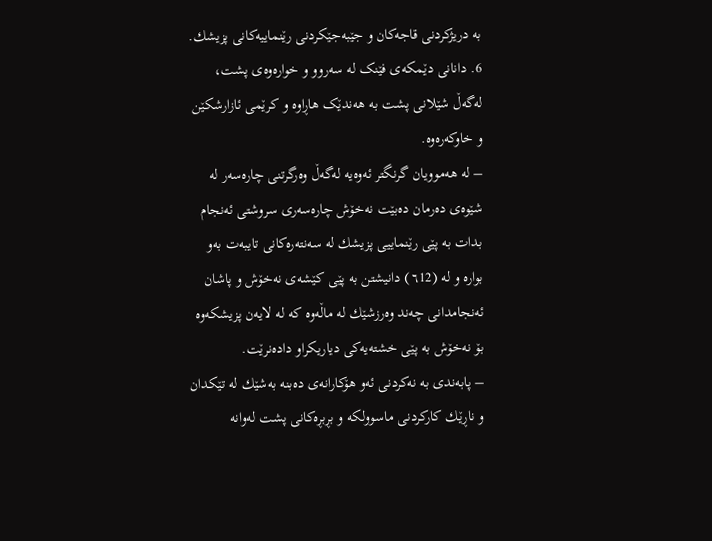بە دریژکردنی قاجەکان و جێبەجێکردنی رێنماییەکانی پزیشك.
6. دانانی دێمکەی فێنک لە سەروو و خوارەوەی پشت، لەگەڵ شێلانی پشت بە هەندێک هاڕاوە و کرێمی ئازارشکێن و خاوکەرەوە.
– لە هەموویان گرنگتر ئەوەیە لەگەڵ وەرگرتنی چارەسەر لە شێوەی دەرمان دەبێت نەخۆش چارەسەری سروشتی ئەنجام بدات بە پێی رێنماییی پزیشك لە سەنتەرەکانی تایبەت بەو بوارە و لە (٦12) دانیشتن بە پێی کێشەی نەخۆش و پاشان ئەنجامدانی چەند وەرزشێك لە ماڵەوە کە لە لایەن پزیشکەوە بۆ نەخۆش بە پێی خشتەیەکی دیاریکراو دادەنرێت.
– پابەندی بە نەکردنی ئەو هۆکارانەی دەبنە بەشێك لە تێکدان و ناڕێك کارکردنی ماسوولکە و بڕبڕەکانی پشت لەوانە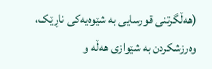(هەڵگرتنی قورسایی بە شێوەیەکی ناڕێک، وەرزشکردن بە شێوازی هەڵە و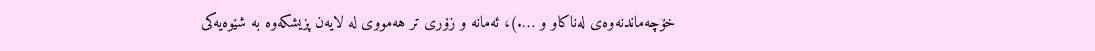خۆچەماندنەوەی لەناکاو و ….)، ئەمانە و زۆری تر هەمووی لە لایەن پزیشکەوە بە شێوەیەکی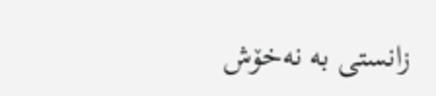زانستی بە نەخۆش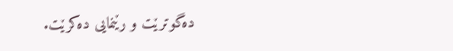دەگوترێت و رێنمایی دەکرێت.